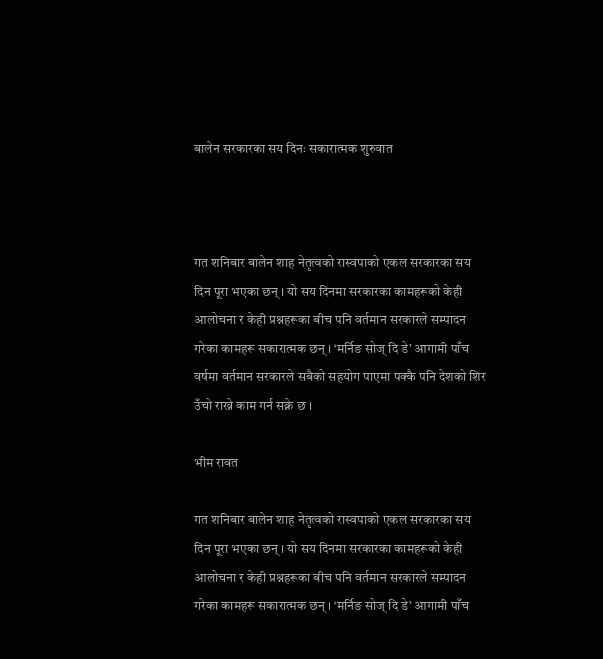बालेन सरकारका सय दिनः सकारात्मक शुरुवात



गत शनिबार बालेन शाह नेतृत्वको रास्वपाको एकल सरकारका सय दिन पूरा भएका छन् । यो सय दिनमा सरकारका कामहरूको केही आलोचना र केही प्रश्नहरूका बीच पनि वर्तमान सरकारले सम्पादन गरेका कामहरू सकारात्मक छन् । ‘मर्निङ सोज् दि डे’ आगामी पाँच वर्षमा वर्तमान सरकारले सबैको सहयोग पाएमा पक्कै पनि देशको शिर उँचो राख्ने काम गर्न सक्ने छ ।

भीम रावत

गत शनिबार बालेन शाह नेतृत्वको रास्वपाको एकल सरकारका सय दिन पूरा भएका छन् । यो सय दिनमा सरकारका कामहरूको केही आलोचना र केही प्रश्नहरूका बीच पनि वर्तमान सरकारले सम्पादन गरेका कामहरू सकारात्मक छन् । ‘मर्निङ सोज् दि डे’ आगामी पाँच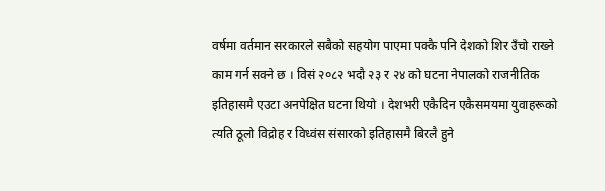वर्षमा वर्तमान सरकारले सबैको सहयोग पाएमा पक्कै पनि देशको शिर उँचो राख्ने काम गर्न सक्ने छ । विसं २०८२ भदौ २३ र २४ को घटना नेपालको राजनीतिक इतिहासमै एउटा अनपेक्षित घटना थियो । देशभरी एकैदिन एकैसमयमा युवाहरूको त्यति ठूलो विद्रोह र विध्वंस संसारको इतिहासमै बिरलै हुने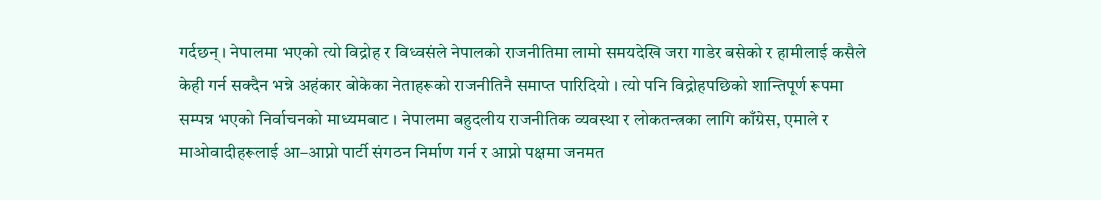गर्दछन् । नेपालमा भएको त्यो विद्रोह र विध्वसंले नेपालको राजनीतिमा लामो समयदेखि जरा गाडेर बसेको र हामीलाई कसैले केही गर्न सक्दैन भन्ने अहंकार बोकेका नेताहरूको राजनीतिनै समाप्त पारिदियो । त्यो पनि विद्रोहपछिको शान्तिपूर्ण रूपमा सम्पन्न भएको निर्वाचनको माध्यमबाट । नेपालमा बहुदलीय राजनीतिक व्यवस्था र लोकतन्त्रका लागि काँग्रेस, एमाले र माओवादीहरूलाई आ–आप्नो पार्टी संगठन निर्माण गर्न र आप्नो पक्षमा जनमत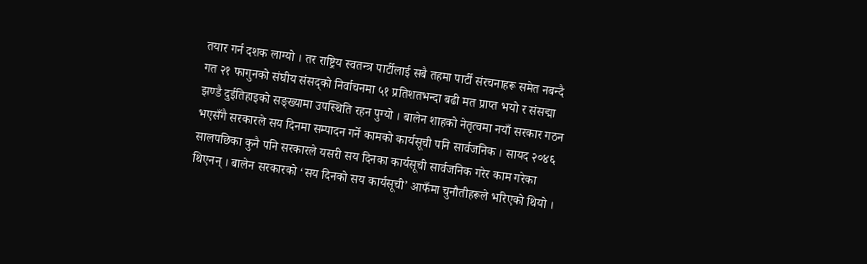तयार गर्न दशक लाग्यो । तर राष्ट्रिय स्वतन्त्र पार्टीलाई सबै तहमा पार्टी संरचनाहरू समेत नबन्दै गत २१ फागुनको संघीय संसद्को निर्वाचनमा ५१ प्रतिशतभन्दा बढी मत प्राप्त भयो र संसद्मा झण्डै दुईतिहाइको सङ्ख्यामा उपस्थिति रहन पुग्यो । बालेन शाहको नेतृत्वमा नयाँ सरकार गठन भएसँगै सरकारले सय दिनमा सम्पादन गर्ने कामको कार्यसूची पनि सार्वजनिक । सायद २०४६ सालपछिका कुनै पनि सरकारले यसरी सय दिनका कार्यसूची सार्वजनिक गरेर काम गरेका थिएनन् । बालेन सरकारको ‘सय दिनको सय कार्यसूची’ आफँमा चुनौतीहरूले भरिएको थियो ।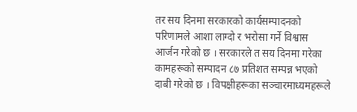तर सय दिनमा सरकारको कार्यसम्पादनको परिणामले आशा लाग्दो र भरोसा गर्ने विश्वास आर्जन गरेको छ । सरकारले त सय दिनमा गरेका कामहरूको सम्पादन ८७ प्रतिशत सम्पन्न भएको दाबी गरेको छ । विपक्षीहरूका सञ्चारमाध्यमहरूले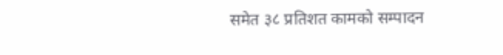समेत ३८ प्रतिशत कामको सम्पादन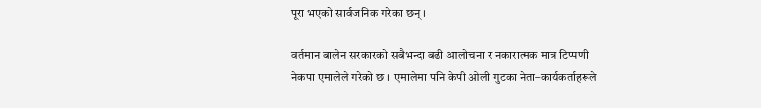पूरा भएको सार्वजनिक गरेका छन् ।

वर्तमान बालेन सरकारको सबैभन्दा बढी आलोचना र नकारात्मक मात्र टिप्पणी नेकपा एमालेले गरेको छ । एमालेमा पनि केपी ओली गुटका नेता–कार्यकर्ताहरूले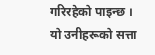गरिरहेको पाइन्छ । यो उनीहरूको सत्ता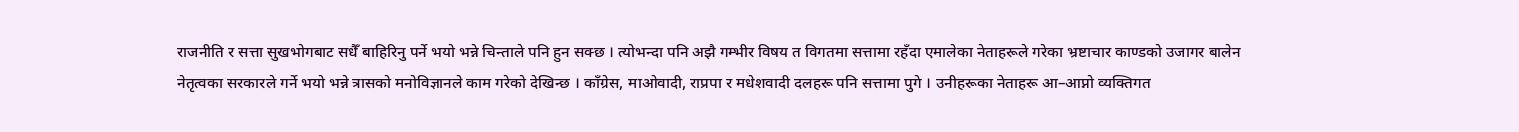राजनीति र सत्ता सुखभोगबाट सधैँ बाहिरिनु पर्ने भयो भन्ने चिन्ताले पनि हुन सक्छ । त्योभन्दा पनि अझै गम्भीर विषय त विगतमा सत्तामा रहँदा एमालेका नेताहरूले गरेका भ्रष्टाचार काण्डको उजागर बालेन नेतृत्वका सरकारले गर्ने भयो भन्ने त्रासको मनोविज्ञानले काम गरेको देखिन्छ । काँग्रेस, माओवादी, राप्रपा र मधेशवादी दलहरू पनि सत्तामा पुगे । उनीहरूका नेताहरू आ–आप्नो व्यक्तिगत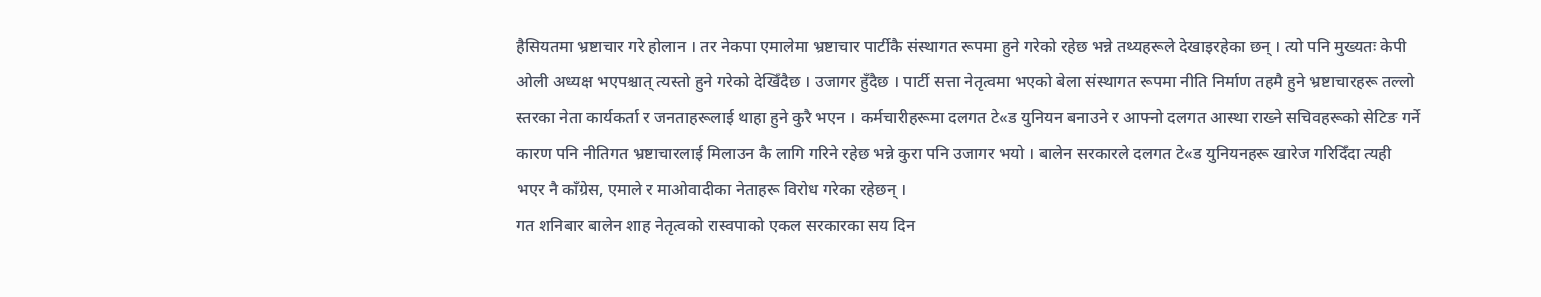हैसियतमा भ्रष्टाचार गरे होलान । तर नेकपा एमालेमा भ्रष्टाचार पार्टीकै संस्थागत रूपमा हुने गरेको रहेछ भन्ने तथ्यहरूले देखाइरहेका छन् । त्यो पनि मुख्यतः केपी ओली अध्यक्ष भएपश्चात् त्यस्तो हुने गरेको देखिँदैछ । उजागर हुँदैछ । पार्टी सत्ता नेतृत्वमा भएको बेला संस्थागत रूपमा नीति निर्माण तहमै हुने भ्रष्टाचारहरू तल्लो स्तरका नेता कार्यकर्ता र जनताहरूलाई थाहा हुने कुरै भएन । कर्मचारीहरूमा दलगत टे«ड युनियन बनाउने र आफ्नो दलगत आस्था राख्ने सचिवहरूको सेटिङ गर्ने कारण पनि नीतिगत भ्रष्टाचारलाई मिलाउन कै लागि गरिने रहेछ भन्ने कुरा पनि उजागर भयो । बालेन सरकारले दलगत टे«ड युनियनहरू खारेज गरिदिँदा त्यही भएर नै काँग्रेस, एमाले र माओवादीका नेताहरू विरोध गरेका रहेछन् ।
गत शनिबार बालेन शाह नेतृत्वको रास्वपाको एकल सरकारका सय दिन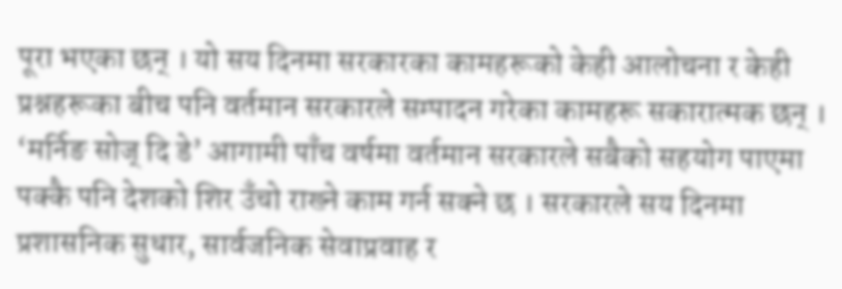पूरा भएका छन् । यो सय दिनमा सरकारका कामहरूको केही आलोचना र केही प्रश्नहरूका बीच पनि वर्तमान सरकारले सम्पादन गरेका कामहरू सकारात्मक छन् । ‘मर्निङ सोज् दि डे’ आगामी पाँच वर्षमा वर्तमान सरकारले सबैको सहयोग पाएमा पक्कै पनि देशको शिर उँचो राख्ने काम गर्न सक्ने छ । सरकारले सय दिनमा प्रशासनिक सुधार, सार्वजनिक सेवाप्रवाह र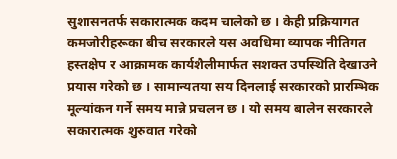सुशासनतर्फ सकारात्मक कदम चालेको छ । केही प्रक्रियागत कमजोरीहरूका बीच सरकारले यस अवधिमा व्यापक नीतिगत हस्तक्षेप र आक्रामक कार्यशैलीमार्फत सशक्त उपस्थिति देखाउने प्रयास गरेको छ । सामान्यतया सय दिनलाई सरकारको प्रारम्भिक मूल्यांकन गर्ने समय मान्ने प्रचलन छ । यो समय बालेन सरकारले सकारात्मक शुरुवात गरेको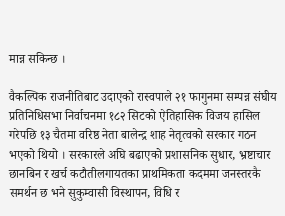मान्न सकिन्छ ।

वैकल्पिक राजनीतिबाट उदाएको रास्वपाले २१ फागुनमा सम्पन्न संघीय प्रतिनिधिसभा निर्वाचनमा १८२ सिटको ऐतिहासिक विजय हासिल गरेपछि १३ चैतमा वरिष्ठ नेता बालेन्द्र शाह नेतृत्वको सरकार गठन भएको थियो । सरकारले अघि बढाएको प्रशासनिक सुधार, भ्रष्टाचार छानबिन र खर्च कटौतीलगायतका प्राथमिकता कदममा जनस्तरकै समर्थन छ भने सुकुम्वासी विस्थापन, विधि र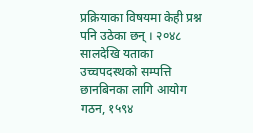प्रक्रियाका विषयमा केही प्रश्न पनि उठेका छन् । २०४८ सालदेखि यताका उच्चपदस्थको सम्पत्ति छानबिनका लागि आयोग गठन, १५९४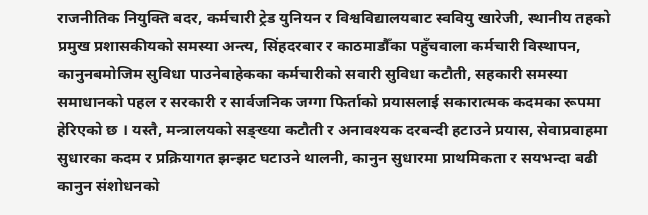राजनीतिक नियुक्ति बदर, कर्मचारी ट्रेड युनियन र विश्वविद्यालयबाट स्ववियु खारेजी, स्थानीय तहको प्रमुख प्रशासकीयको समस्या अन्त्य, सिंहदरबार र काठमाडौँका पहुँचवाला कर्मचारी विस्थापन, कानुनबमोजिम सुविधा पाउनेबाहेकका कर्मचारीको सवारी सुविधा कटौती, सहकारी समस्या समाधानको पहल र सरकारी र सार्वजनिक जग्गा फिर्ताको प्रयासलाई सकारात्मक कदमका रूपमा हेरिएको छ । यस्तै, मन्त्रालयको सङ्ख्या कटौती र अनावश्यक दरबन्दी हटाउने प्रयास, सेवाप्रवाहमा सुधारका कदम र प्रक्रियागत झन्झट घटाउने थालनी, कानुन सुधारमा प्राथमिकता र सयभन्दा बढी कानुन संशोधनको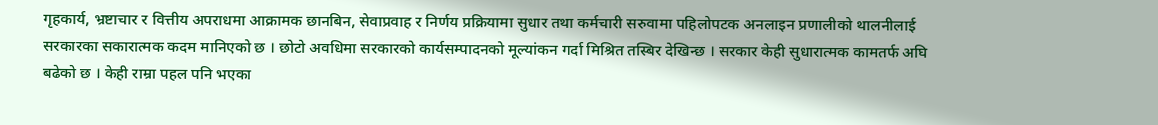गृहकार्य, भ्रष्टाचार र वित्तीय अपराधमा आक्रामक छानबिन, सेवाप्रवाह र निर्णय प्रक्रियामा सुधार तथा कर्मचारी सरुवामा पहिलोपटक अनलाइन प्रणालीको थालनीलाई सरकारका सकारात्मक कदम मानिएको छ । छोटो अवधिमा सरकारको कार्यसम्पादनको मूल्यांकन गर्दा मिश्रित तस्बिर देखिन्छ । सरकार केही सुधारात्मक कामतर्फ अघि बढेको छ । केही राम्रा पहल पनि भएका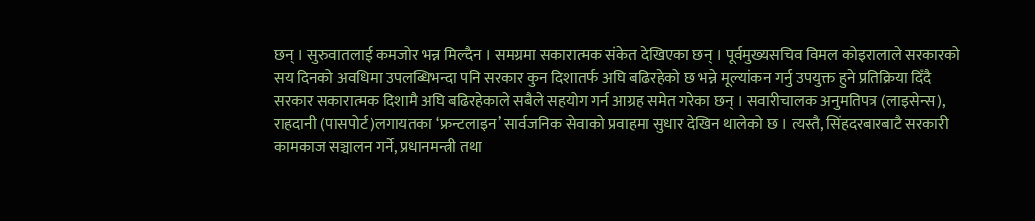छन् । सुरुवातलाई कमजोर भन्न मिल्दैन । समग्रमा सकारात्मक संकेत देखिएका छन् । पूर्वमुख्यसचिव विमल कोइरालाले सरकारको सय दिनको अवधिमा उपलब्धिभन्दा पनि सरकार कुन दिशातर्फ अघि बढिरहेको छ भन्ने मूल्यांकन गर्नु उपयुक्त हुने प्रतिक्रिया दिँदै सरकार सकारात्मक दिशामै अघि बढिरहेकाले सबैले सहयोग गर्न आग्रह समेत गरेका छन् । सवारीचालक अनुमतिपत्र (लाइसेन्स), राहदानी (पासपोर्ट)लगायतका ‘फ्रन्टलाइन’ सार्वजनिक सेवाको प्रवाहमा सुधार देखिन थालेको छ । त्यस्तै, सिंहदरबारबाटै सरकारी कामकाज सञ्चालन गर्ने, प्रधानमन्त्री तथा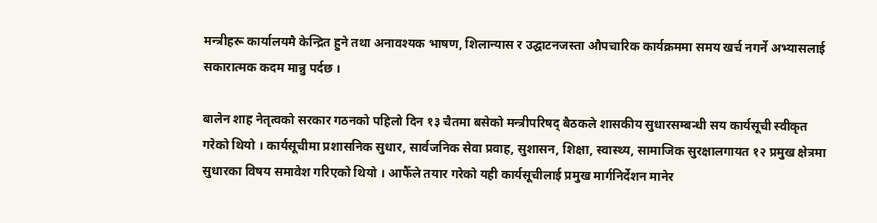मन्त्रीहरू कार्यालयमै केन्द्रित हुने तथा अनावश्यक भाषण, शिलान्यास र उद्घाटनजस्ता औपचारिक कार्यक्रममा समय खर्च नगर्ने अभ्यासलाई सकारात्मक कदम मान्नु पर्दछ ।

बालेन शाह नेतृत्वको सरकार गठनको पहिलो दिन १३ चैतमा बसेको मन्त्रीपरिषद् बैठकले शासकीय सुधारसम्बन्धी सय कार्यसूची स्वीकृत गरेको थियो । कार्यसूचीमा प्रशासनिक सुधार, सार्वजनिक सेवा प्रवाह, सुशासन, शिक्षा, स्वास्थ्य, सामाजिक सुरक्षालगायत १२ प्रमुख क्षेत्रमा सुधारका विषय समावेश गरिएको थियो । आफैँले तयार गरेको यही कार्यसूचीलाई प्रमुख मार्गनिर्देशन मानेर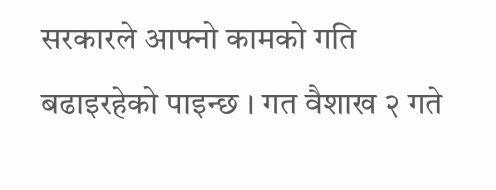सरकारले आफ्नो कामको गति बढाइरहेको पाइन्छ । गत वैशाख २ गते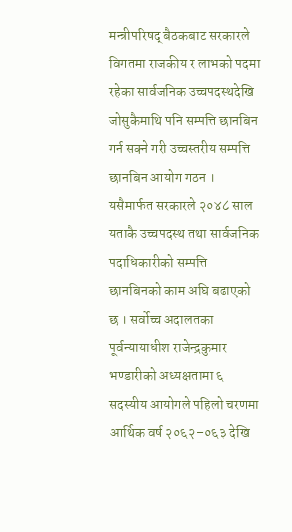मन्त्रीपरिषद् बैठकबाट सरकारले विगतमा राजकीय र लाभको पदमा रहेका सार्वजनिक उच्चपदस्थदेखि जोसुकैमाथि पनि सम्पत्ति छानबिन गर्न सक्ने गरी उच्चस्तरीय सम्पत्ति छानबिन आयोग गठन । यसैमार्फत सरकारले २०४८ साल यताकै उच्चपदस्थ तथा सार्वजनिक पदाधिकारीको सम्पत्ति छानबिनको काम अघि बढाएको छ । सर्वोच्च अदालतका पूर्वन्यायाधीश राजेन्द्रकुमार भण्डारीको अध्यक्षतामा ६ सदस्यीय आयोगले पहिलो चरणमा आर्थिक वर्ष २०६२–०६३ देखि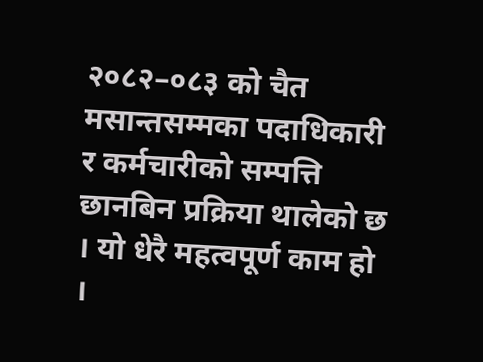२०८२–०८३ को चैत मसान्तसम्मका पदाधिकारी र कर्मचारीको सम्पत्ति छानबिन प्रक्रिया थालेको छ । यो धेरै महत्वपूर्ण काम हो ।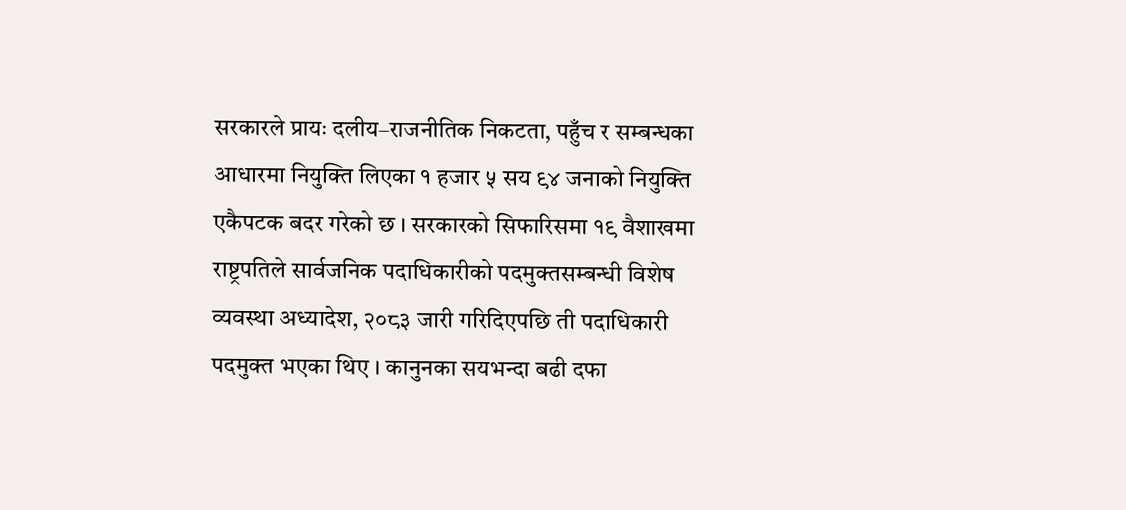सरकारले प्रायः दलीय–राजनीतिक निकटता, पहुँच र सम्बन्धका आधारमा नियुक्ति लिएका १ हजार ५ सय ९४ जनाको नियुक्ति एकैपटक बदर गरेको छ । सरकारको सिफारिसमा १९ वैशाखमा राष्ट्रपतिले सार्वजनिक पदाधिकारीको पदमुक्तसम्बन्धी विशेष व्यवस्था अध्यादेश, २०८३ जारी गरिदिएपछि ती पदाधिकारी पदमुक्त भएका थिए । कानुनका सयभन्दा बढी दफा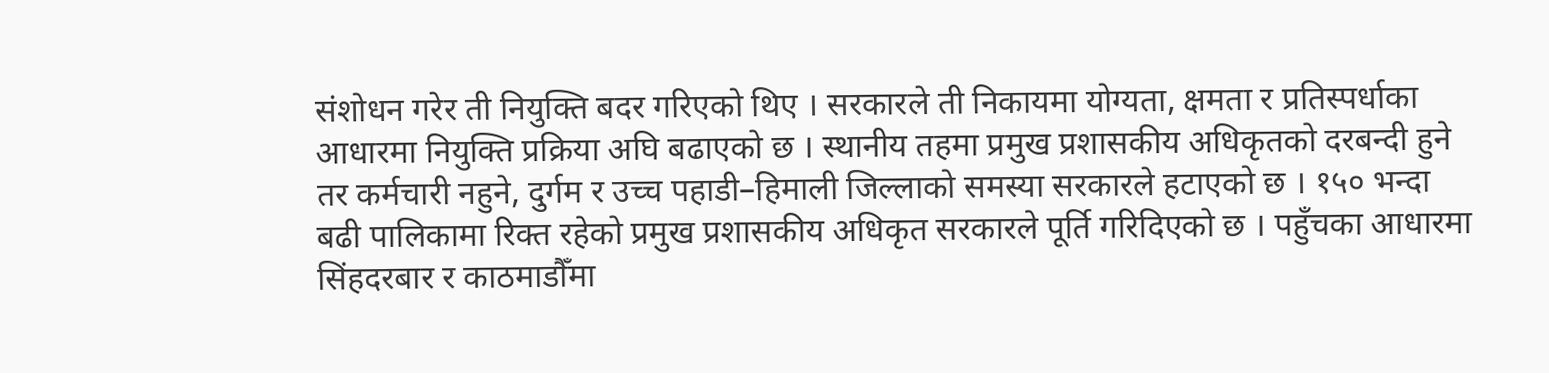संशोधन गरेर ती नियुक्ति बदर गरिएको थिए । सरकारले ती निकायमा योग्यता, क्षमता र प्रतिस्पर्धाका आधारमा नियुक्ति प्रक्रिया अघि बढाएको छ । स्थानीय तहमा प्रमुख प्रशासकीय अधिकृतको दरबन्दी हुने तर कर्मचारी नहुने, दुर्गम र उच्च पहाडी–हिमाली जिल्लाको समस्या सरकारले हटाएको छ । १५० भन्दा बढी पालिकामा रिक्त रहेको प्रमुख प्रशासकीय अधिकृत सरकारले पूर्ति गरिदिएको छ । पहुँचका आधारमा सिंहदरबार र काठमाडौँमा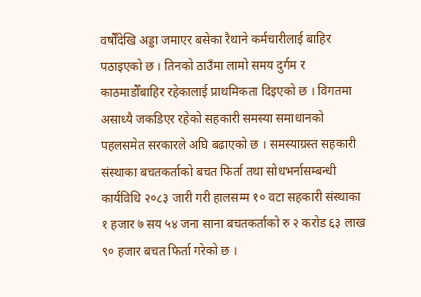वर्षौँदेखि अड्डा जमाएर बसेका रैथाने कर्मचारीलाई बाहिर पठाइएको छ । तिनको ठाउँमा लामो समय दुर्गम र काठमाडौँबाहिर रहेकालाई प्राथमिकता दिइएको छ । विगतमा असाध्यै जकडिएर रहेको सहकारी समस्या समाधानको पहलसमेत सरकारले अघि बढाएको छ । समस्याग्रस्त सहकारी संस्थाका बचतकर्ताको बचत फिर्ता तथा सोधभर्नासम्बन्धी कार्यविधि २०८३ जारी गरी हालसम्म १० वटा सहकारी संस्थाका १ हजार ७ सय ५४ जना साना बचतकर्ताको रु २ करोड ६३ लाख ९० हजार बचत फिर्ता गरेको छ ।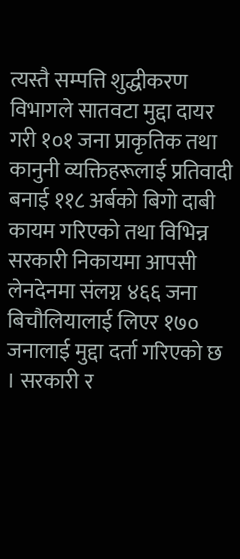त्यस्तै सम्पत्ति शुद्धीकरण विभागले सातवटा मुद्दा दायर गरी १०१ जना प्राकृतिक तथा कानुनी व्यक्तिहरूलाई प्रतिवादी बनाई ११८ अर्बको बिगो दाबी कायम गरिएको तथा विभिन्न सरकारी निकायमा आपसी लेनदेनमा संलग्न ४६६ जना बिचौलियालाई लिएर १७० जनालाई मुद्दा दर्ता गरिएको छ । सरकारी र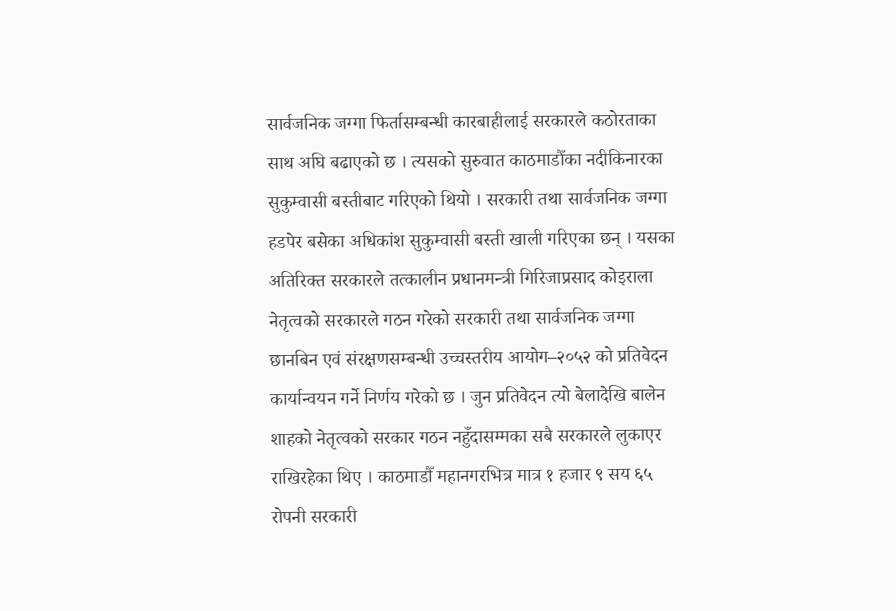सार्वजनिक जग्गा फिर्तासम्बन्धी कारबाहीलाई सरकारले कठोरताका साथ अघि बढाएको छ । त्यसको सुरुवात काठमाडौँका नदीकिनारका सुकुम्वासी बस्तीबाट गरिएको थियो । सरकारी तथा सार्वजनिक जग्गा हडपेर बसेका अधिकांश सुकुम्वासी बस्ती खाली गरिएका छन् । यसका अतिरिक्त सरकारले तत्कालीन प्रधानमन्त्री गिरिजाप्रसाद कोइराला नेतृत्वको सरकारले गठन गरेको सरकारी तथा सार्वजनिक जग्गा छानबिन एवं संरक्षणसम्बन्धी उच्चस्तरीय आयोग–२०५२ को प्रतिवेदन कार्यान्वयन गर्ने निर्णय गरेको छ । जुन प्रतिवेदन त्यो बेलादेखि बालेन शाहको नेतृत्वको सरकार गठन नहुँदासम्मका सबै सरकारले लुकाएर राखिरहेका थिए । काठमाडौँ महानगरभित्र मात्र १ हजार ९ सय ६५ रोपनी सरकारी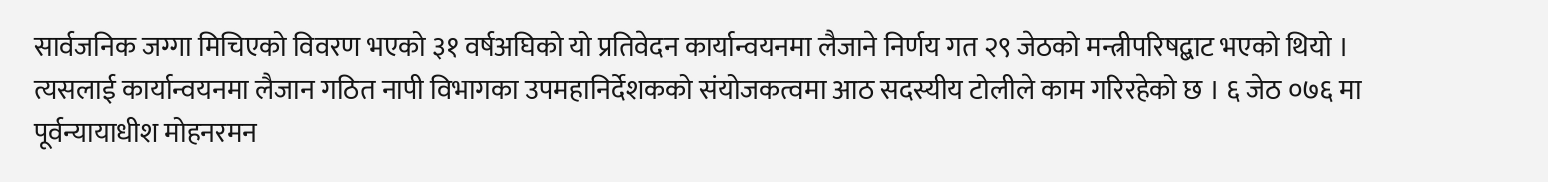सार्वजनिक जग्गा मिचिएको विवरण भएको ३१ वर्षअघिको यो प्रतिवेदन कार्यान्वयनमा लैजाने निर्णय गत २९ जेठको मन्त्रीपरिषद्बाट भएको थियो ।
त्यसलाई कार्यान्वयनमा लैजान गठित नापी विभागका उपमहानिर्देशकको संयोजकत्वमा आठ सदस्यीय टोलीले काम गरिरहेको छ । ६ जेठ ०७६ मा पूर्वन्यायाधीश मोहनरमन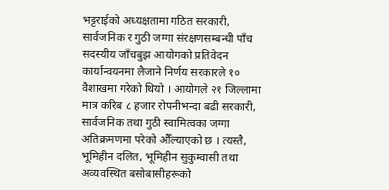भट्टराईको अध्यक्षतामा गठित सरकारी, सार्वजनिक र गुठी जग्गा संरक्षणसम्बन्धी पाँच सदस्यीय जाँचबुझ आयोगको प्रतिवेदन कार्यान्वयनमा लैजाने निर्णय सरकारले १० वैशाखमा गरेको थियो । आयोगले २१ जिल्लामा मात्र करिब ८ हजार रोपनीभन्दा बढी सरकारी, सार्वजनिक तथा गुठी स्वामित्वका जग्गा अतिक्रमणमा परेको औँल्याएको छ । त्यस्तै, भूमिहीन दलित, भूमिहीन सुकुम्वासी तथा अव्यवस्थित बसोबासीहरूको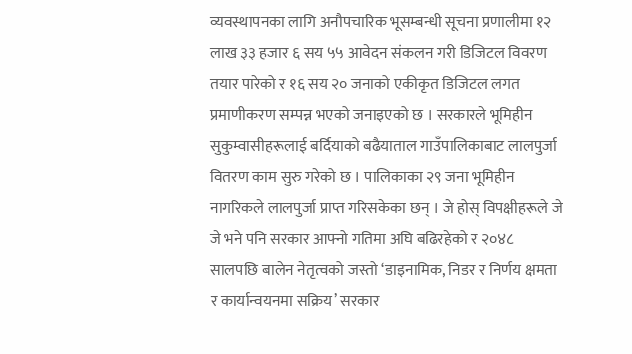व्यवस्थापनका लागि अनौपचारिक भूसम्बन्धी सूचना प्रणालीमा १२ लाख ३३ हजार ६ सय ५५ आवेदन संकलन गरी डिजिटल विवरण तयार पारेको र १६ सय २० जनाको एकीकृत डिजिटल लगत प्रमाणीकरण सम्पन्न भएको जनाइएको छ । सरकारले भूमिहीन सुकुम्वासीहरूलाई बर्दियाको बढैयाताल गाउँपालिकाबाट लालपुर्जा वितरण काम सुरु गरेको छ । पालिकाका २९ जना भूमिहीन नागरिकले लालपुर्जा प्राप्त गरिसकेका छन् । जे होस् विपक्षीहरूले जे जे भने पनि सरकार आफ्नो गतिमा अघि बढिरहेको र २०४८ सालपछि बालेन नेतृत्वको जस्तो ‘डाइनामिक, निडर र निर्णय क्षमता र कार्यान्वयनमा सक्रिय’ सरकार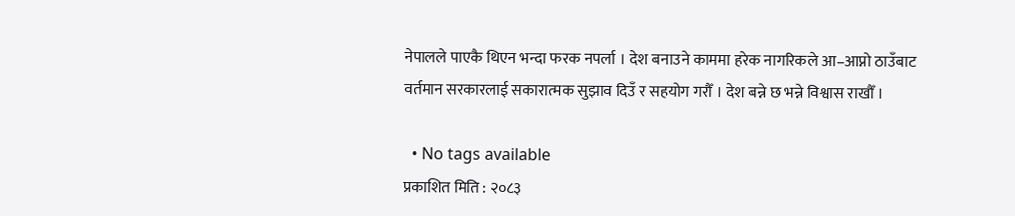नेपालले पाएकै थिएन भन्दा फरक नपर्ला । देश बनाउने काममा हरेक नागरिकले आ–आप्नो ठाउँबाट वर्तमान सरकारलाई सकारात्मक सुझाव दिउँ र सहयोग गरौँ । देश बन्ने छ भन्ने विश्वास राखौँ ।

  • No tags available
प्रकाशित मिति : २०८३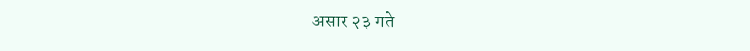असार २३ गते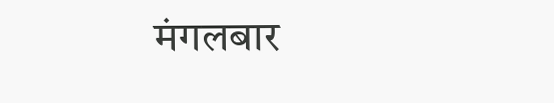मंगलबार